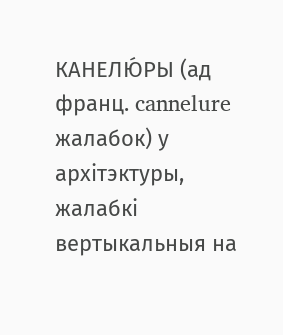КАНЕЛЮ́РЫ (ад франц. cannelure жалабок) у архітэктуры, жалабкі вертыкальныя на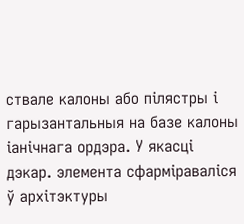ствале калоны або пілястры і гарызантальныя на базе калоны іанічнага ордэра. У якасці дэкар. элемента сфарміраваліся ў архітэктуры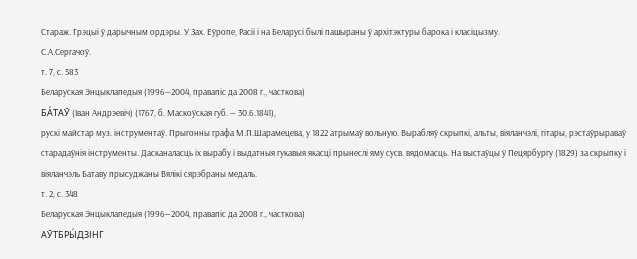Стараж. Грэцыі ў дарычным ордэры. У Зах. Еўропе, Расіі і на Беларусі былі пашыраны ў архітэктуры барока і класіцызму.
С.А.Сергачоў.
т. 7, с. 583
Беларуская Энцыклапедыя (1996—2004, правапіс да 2008 г., часткова)
БА́ТАЎ (Іван Андрэевіч) (1767, б. Маскоўская губ. — 30.6.1841),
рускі майстар муз. інструментаў. Прыгонны графа М.П.Шарамецева, у 1822 атрымаў вольную. Вырабляў скрыпкі, альты, віяланчэлі, гітары, рэстаўрыраваў старадаўнія інструменты. Дасканаласць іх вырабу і выдатныя гукавыя якасці прынеслі яму сусв. вядомасць. На выстаўцы ў Пецярбургу (1829) за скрыпку і віяланчэль Батаву прысуджаны Вялікі сярэбраны медаль.
т. 2, с. 348
Беларуская Энцыклапедыя (1996—2004, правапіс да 2008 г., часткова)
АЎТБРЫ́ДЗІНГ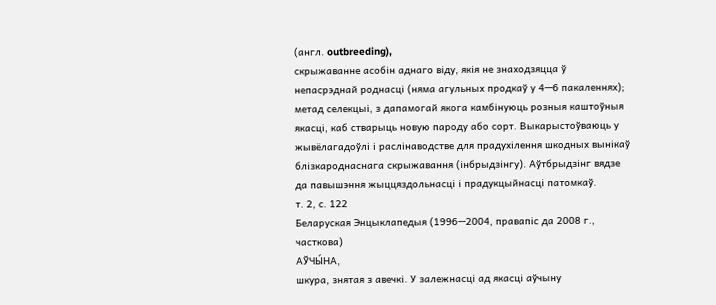(англ. outbreeding),
скрыжаванне асобін аднаго віду, якія не знаходзяцца ў непасрэднай роднасці (няма агульных продкаў у 4—6 пакаленнях); метад селекцыі, з дапамогай якога камбінуюць розныя каштоўныя якасці, каб стварыць новую пароду або сорт. Выкарыстоўваюць у жывёлагадоўлі і раслінаводстве для прадухілення шкодных вынікаў блізкароднаснага скрыжавання (інбрыдзінгу). Аўтбрыдзінг вядзе да павышэння жыццяздольнасці і прадукцыйнасці патомкаў.
т. 2, с. 122
Беларуская Энцыклапедыя (1996—2004, правапіс да 2008 г., часткова)
АЎЧЫ́НА,
шкура, знятая з авечкі. У залежнасці ад якасці аўчыну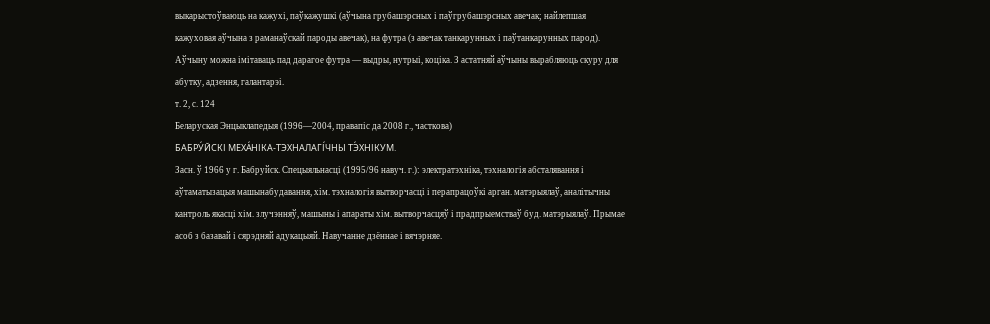выкарыстоўваюць на кажухі, паўкажушкі (аўчына грубашэрсных і паўгрубашэрсных авечак; найлепшая кажуховая аўчына з раманаўскай пароды авечак), на футра (з авечак танкарунных і паўтанкарунных парод). Аўчыну можна імітаваць пад дарагое футра — выдры, нутрыі, коціка. З астатняй аўчыны вырабляюць скуру для абутку, адзення, галантарэі.
т. 2, с. 124
Беларуская Энцыклапедыя (1996—2004, правапіс да 2008 г., часткова)
БАБРУ́ЙСКІ МЕХА́НІКА-ТЭХНАЛАГІ́ЧНЫ ТЭ́ХНІКУМ.
Засн. ў 1966 у г. Бабруйск. Спецыяльнасці (1995/96 навуч. г.): электратэхніка, тэхналогія абсталявання і аўтаматызацыя машынабудавання, хім. тэхналогія вытворчасці і перапрацоўкі арган. матэрыялаў, аналітычны кантроль якасці хім. злучэнняў, машыны і апараты хім. вытворчасцяў і прадпрыемстваў буд. матэрыялаў. Прымае асоб з базавай і сярэдняй адукацыяй. Навучанне дзённае і вячэрняе.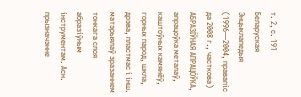т. 2, с. 191
Беларуская Энцыклапедыя (1996—2004, правапіс да 2008 г., часткова)
АБРАЗІ́ЎНАЯ АПРАЦО́ЎКА,
апрацоўка металаў, каштоўных камянёў, горных парод, шкла, дрэва, пластмас і інш. матэрыялаў зразаннем тонкага слоя абразіўным інструментам. Асн. прызначэнне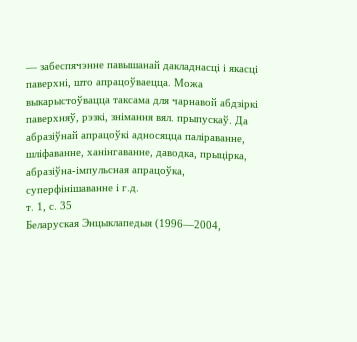— забеспячэнне павышанай дакладнасці і якасці паверхні, што апрацоўваецца. Можа выкарыстоўвацца таксама для чарнавой абдзіркі паверхняў, рэзкі, знімання вял. прыпускаў. Да абразіўнай апрацоўкі адносяцца паліраванне, шліфаванне, ханінгаванне, даводка, прыцірка, абразіўна-імпульсная апрацоўка, суперфінішаванне і г.д.
т. 1, с. 35
Беларуская Энцыклапедыя (1996—2004,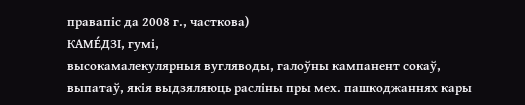правапіс да 2008 г., часткова)
КАМЕ́ДЗІ, гумі,
высокамалекулярныя вугляводы, галоўны кампанент сокаў, выпатаў, якія выдзяляюць расліны пры мех. пашкоджаннях кары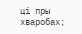ці пры хваробах;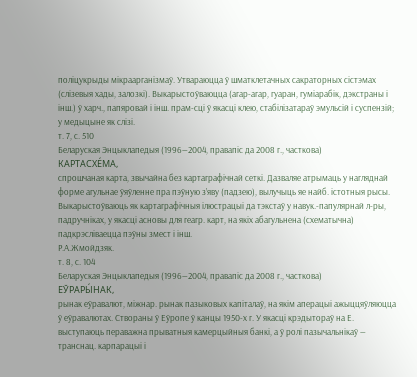поліцукрыды мікраарганізмаў. Утвараюцца ў шматклетачных сакраторных сістэмах (слізевыя хады, залозкі). Выкарыстоўваюцца (агар-агар, гуаран, гуміарабік, дэкстраны і інш.) ў харч., папяровай і інш. прам-сці ў якасці клею, стабілізатараў эмульсій і суспензій; у медыцыне як слізі.
т. 7, с. 510
Беларуская Энцыклапедыя (1996—2004, правапіс да 2008 г., часткова)
КАРТАСХЕ́МА,
спрошчаная карта, звычайна без картаграфічнай сеткі. Дазваляе атрымаць у нагляднай форме агульнае ўяўленне пра пэўную з’яву (падзею), вылучыць яе найб. істотныя рысы. Выкарыстоўваюць як картаграфічныя ілюстрацыі да тэкстаў у навук.-папулярнай л-ры, падручніках, у якасці асновы для геагр. карт, на якіх абагульнена (схематычна) падкрэсліваецца пэўны змест і інш.
Р.А.Жмойдзяк.
т. 8, с. 104
Беларуская Энцыклапедыя (1996—2004, правапіс да 2008 г., часткова)
ЕЎРАРЫ́НАК,
рынак еўравалют, міжнар. рынак пазыковых капіталаў, на якім аперацыі ажыццяўляюцца ў еўравалютах. Створаны ў Еўропе ў канцы 1950-х г. У якасці крэдытораў на Е. выступаюць пераважна прыватныя камерцыйныя банкі, а ў ролі пазычальнікаў — транснац. карпарацыі і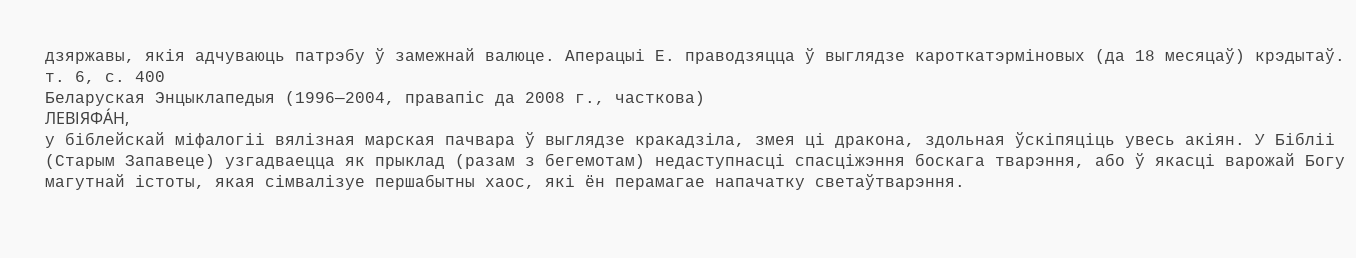дзяржавы, якія адчуваюць патрэбу ў замежнай валюце. Аперацыі Е. праводзяцца ў выглядзе кароткатэрміновых (да 18 месяцаў) крэдытаў.
т. 6, с. 400
Беларуская Энцыклапедыя (1996—2004, правапіс да 2008 г., часткова)
ЛЕВІЯФА́Н,
у біблейскай міфалогіі вялізная марская пачвара ў выглядзе кракадзіла, змея ці дракона, здольная ўскіпяціць увесь акіян. У Бібліі (Старым Запавеце) узгадваецца як прыклад (разам з бегемотам) недаступнасці спасціжэння боскага тварэння, або ў якасці варожай Богу магутнай істоты, якая сімвалізуе першабытны хаос, які ён перамагае напачатку светаўтварэння.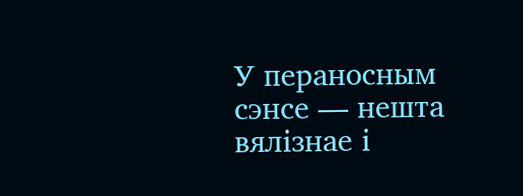У пераносным сэнсе — нешта вялізнае і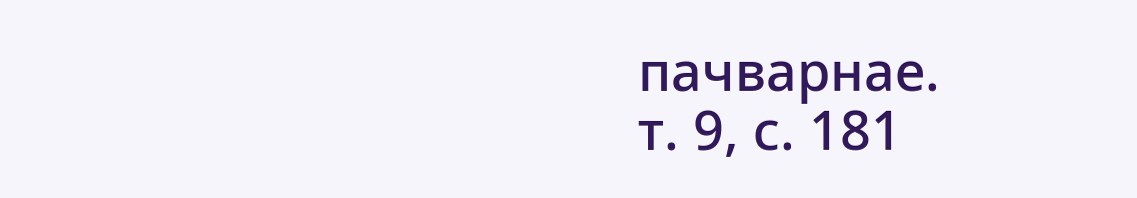пачварнае.
т. 9, с. 181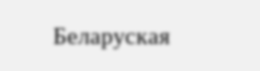Беларуская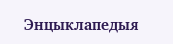Энцыклапедыя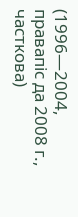(1996—2004, правапіс да 2008 г., часткова)